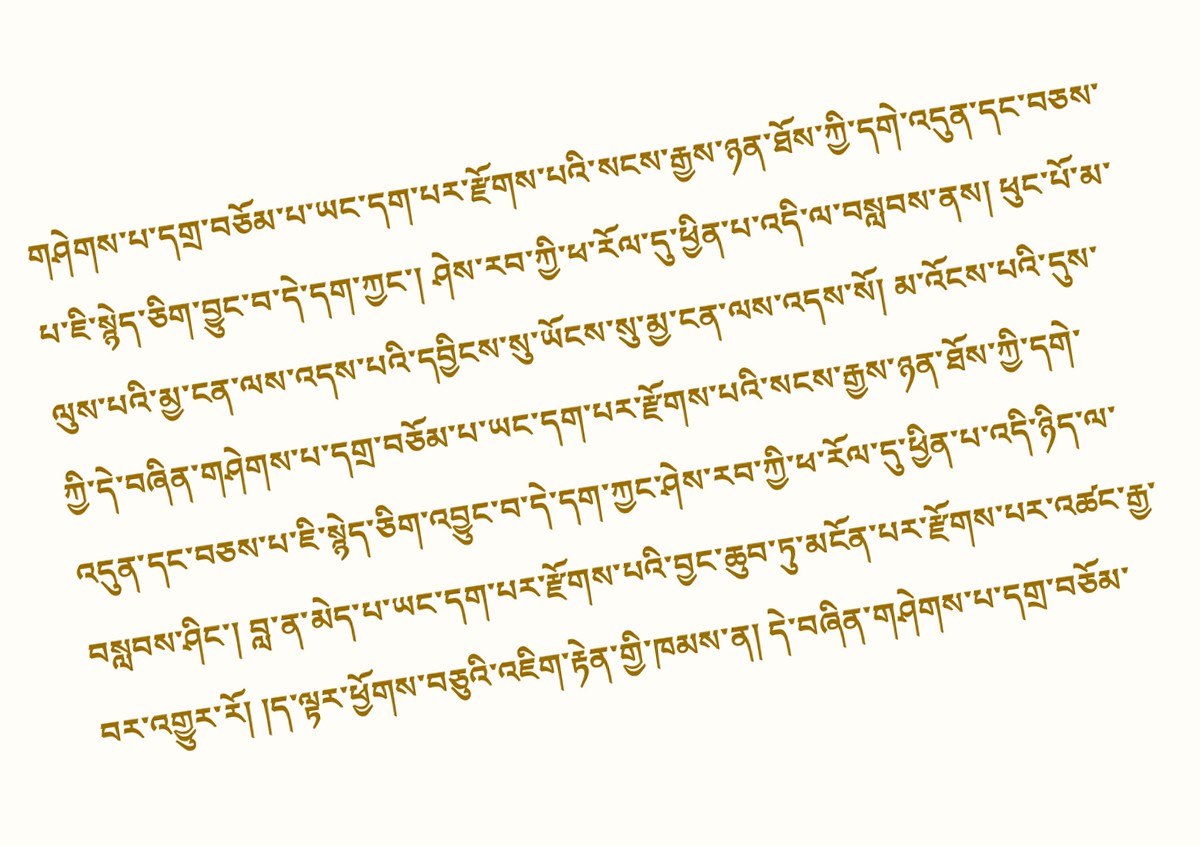གཤེགས་པ་དགྲ་བཅོམ་པ་ཡང་དག་པར་རྫོགས་པའི་སངས་རྒྱས་ཉན་ཐོས་ཀྱི་དགེ་འདུན་དང་བཅས་པ་ཇི་སྙེད་ཅིག་བྱུང་བ་དེ་དག་ཀྱང་། ཤེས་རབ་ཀྱི་ཕ་རོལ་དུ་ཕྱིན་པ་འདི་ལ་བསླབས་ནས། ཕུང་པོ་མ་ལུས་པའི་མྱ་ངན་ལས་འདས་པའི་དབྱིངས་སུ་ཡོངས་སུ་མྱ་ངན་ལས་འདས་སོ། མ་འོངས་པའི་དུས་ཀྱི་དེ་བཞིན་གཤེགས་པ་དགྲ་བཅོམ་པ་ཡང་དག་པར་རྫོགས་པའི་སངས་རྒྱས་ཉན་ཐོས་ཀྱི་དགེ་འདུན་དང་བཅས་པ་ཇི་སྙེད་ཅིག་འབྱུང་བ་དེ་དག་ཀྱང་ཤེས་རབ་ཀྱི་ཕ་རོལ་དུ་ཕྱིན་པ་འདི་ཉིད་ལ་བསླབས་ཤིང་། བླ་ན་མེད་པ་ཡང་དག་པར་རྫོགས་པའི་བྱང་ཆུབ་ཏུ་མངོན་པར་རྫོགས་པར་འཚང་རྒྱ་བར་འགྱུར་རོ། །ད་ལྟར་ཕྱོགས་བཅུའི་འཇིག་རྟེན་གྱི་ཁམས་ན། དེ་བཞིན་གཤེགས་པ་དགྲ་བཅོམ་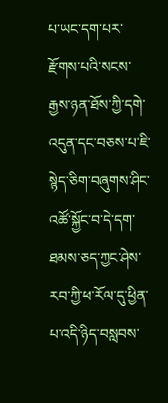པ་ཡང་དག་པར་རྫོགས་པའི་སངས་རྒྱས་ཉན་ཐོས་ཀྱི་དགེ་འདུན་དང་བཅས་པ་ཇི་སྙེད་ཅིག་བཞུགས་ཤིང་འཚོ་སྐྱོང་བ་དེ་དག་ཐམས་ཅད་ཀྱང་ཤེས་རབ་ཀྱི་ཕ་རོལ་དུ་ཕྱིན་པ་འདི་ཉིད་བསླབས་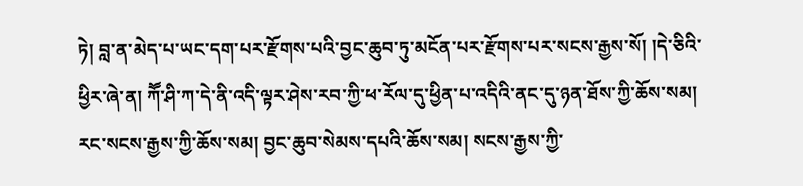ཏེ། བླ་ན་མེད་པ་ཡང་དག་པར་རྫོགས་པའི་བྱང་ཆུབ་ཏུ་མངོན་པར་རྫོགས་པར་སངས་རྒྱས་སོ། །དེ་ཅིའི་ཕྱིར་ཞེ་ན། ཀཽ་ཤི་ཀ་དེ་ནི་འདི་ལྟར་ཤེས་རབ་ཀྱི་ཕ་རོལ་དུ་ཕྱིན་པ་འདིའི་ནང་དུ་ཉན་ཐོས་ཀྱི་ཆོས་སམ། རང་སངས་རྒྱས་ཀྱི་ཆོས་སམ། བྱང་ཆུབ་སེམས་དཔའི་ཆོས་སམ། སངས་རྒྱས་ཀྱི་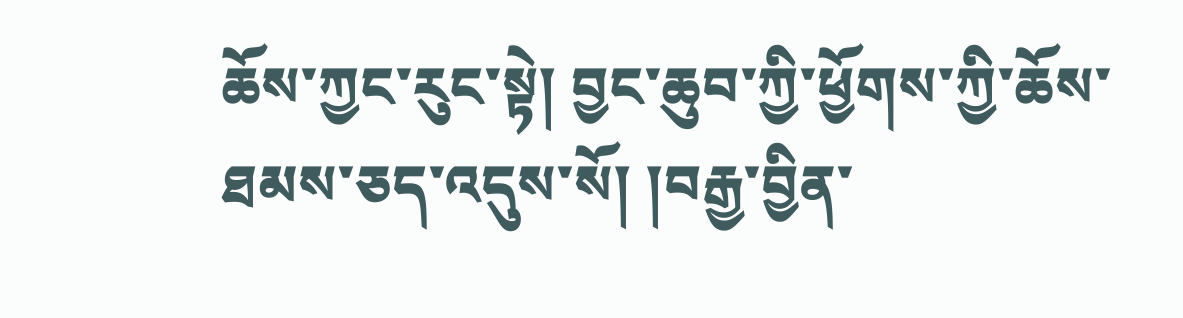ཆོས་ཀྱང་རུང་སྟེ། བྱང་ཆུབ་ཀྱི་ཕྱོགས་ཀྱི་ཆོས་ཐམས་ཅད་འདུས་སོ། །བརྒྱ་བྱིན་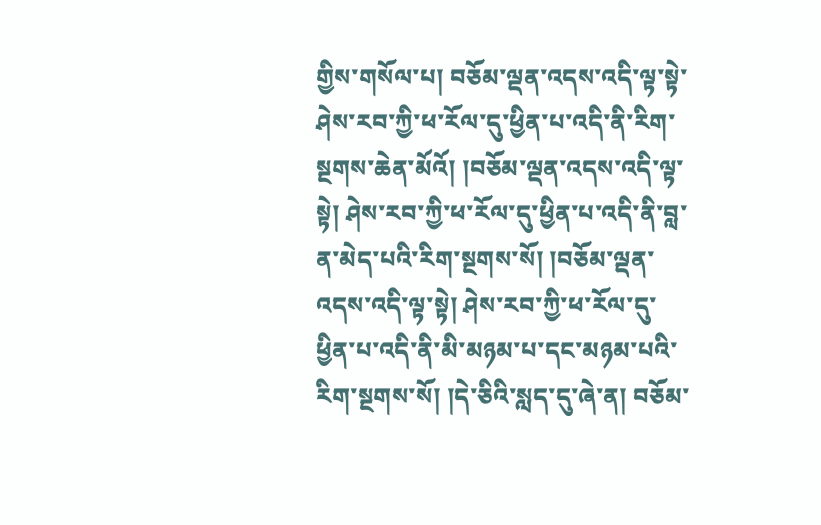གྱིས་གསོལ་པ། བཅོམ་ལྡན་འདས་འདི་ལྟ་སྟེ་ཤེས་རབ་ཀྱི་ཕ་རོལ་དུ་ཕྱིན་པ་འདི་ནི་རིག་སྔགས་ཆེན་མོའོ། །བཅོམ་ལྡན་འདས་འདི་ལྟ་སྟེ། ཤེས་རབ་ཀྱི་ཕ་རོལ་དུ་ཕྱིན་པ་འདི་ནི་བླ་ན་མེད་པའི་རིག་སྔགས་སོ། །བཅོམ་ལྡན་འདས་འདི་ལྟ་སྟེ། ཤེས་རབ་ཀྱི་ཕ་རོལ་དུ་ཕྱིན་པ་འདི་ནི་མི་མཉམ་པ་དང་མཉམ་པའི་རིག་སྔགས་སོ། །དེ་ཅིའི་སླད་དུ་ཞེ་ན། བཅོམ་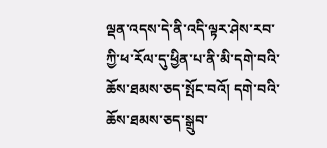ལྡན་འདས་དེ་ནི་འདི་ལྟར་ཤེས་རབ་ཀྱི་ཕ་རོལ་དུ་ཕྱིན་པ་ནི་མི་དགེ་བའི་ཆོས་ཐམས་ཅད་སྤོང་བའོ། དགེ་བའི་ཆོས་ཐམས་ཅད་སྒྲུབ་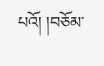པའོ། །བཅོམ་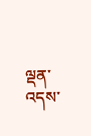ལྡན་འདས་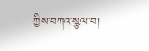ཀྱིས་བཀའ་སྩལ་བ།